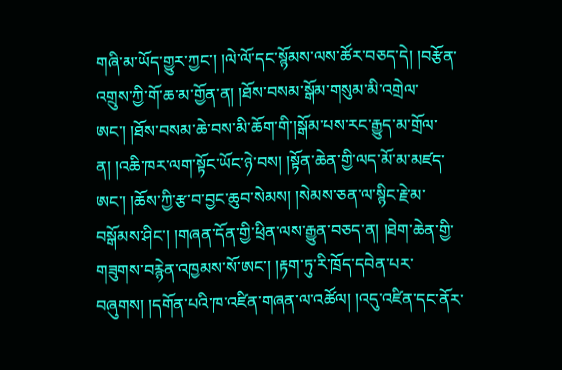གཞི་མ་ཡོད་གྱུར་ཀྱང་། །ལེ་ལོ་དང་སྙོམས་ལས་ཚོར་བཅད་དེ། །བརྩོན་འགྲུས་ཀྱི་གོ་ཆ་མ་གྱོན་ན། །ཐོས་བསམ་སྒོམ་གསུམ་མི་འགྲེལ་ཨང་། །ཐོས་བསམ་ཆེ་བས་མི་ཆོག་གི་།སྒོམ་པས་རང་རྒྱུད་མ་གྲོལ་ན། །འཆི་ཁར་ལག་སྟོང་ཡོང་ཉེ་བས། །སྟོན་ཆེན་གྱི་ལད་མོ་མ་མཛད་ཨང་། །ཆོས་ཀྱི་རྩ་བ་བྱང་ཆུབ་སེམས། །སེམས་ཅན་ལ་སྙིང་རྗེ་མ་བསྒོམས་ཤིང་། །གཞན་དོན་གྱི་ཕྲིན་ལས་རྒྱུན་བཅད་ན། །ཐེག་ཆེན་གྱི་གཟུགས་བརྙེན་འཁྱམས་སོ་ཨང་། །རྟག་ཏུ་རི་ཁྲོད་དབེན་པར་བཞུགས། །དགོན་པའི་ཁ་འཛིན་གཞན་ལ་འཚོལ། །འདུ་འཛིན་དང་ནོར་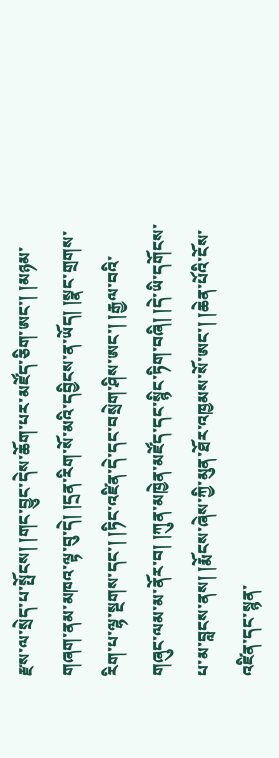རྫས་ལ་སྲེད་པ་སྤོངས། །གང་བྱུང་དེས་ཆོག་པར་མཛོད་ཅིག་ཨང་། །མཉམ་གཞག་ནམ་མཁའ་ལྟ་བུ་དེ། །དྲན་རིག་སོ་མའི་དབྱིངས་ན་ཡོད། །སྣང་གྲགས་རིག་པ་ལྷ་སྔགས་དང་། །ཏིང་འཛིན་དེ་དང་བསྲེག་ཤིས་ཨང་། །རྒྱལ་བའི་གཞུང་ལམ་མ་ནོར་བ། །ཀུན་མཁྱེན་མཛོད་དང་སྙིང་ཏིག་བཞི། །དེ་ཡི་དགོངས་པ་མ་བླངས་ནས། །རྨོངས་ཞེས་ཀྱི་མུན་ཐོར་འཁྱམས་སོ་ཨང་། །ཆེན་པོའི་ངོས་འཛིན་དང་སྙན་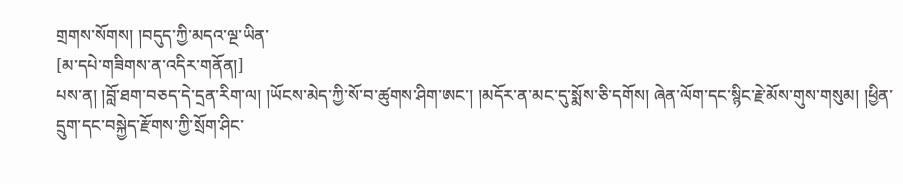གྲགས་སོགས། །བདུད་ཀྱི་མདའ་ལྔ་ཡིན་
[མ་དཔེ་གཟིགས་ན་འདིར་གནོན།]
པས་ན། །བློ་ཐག་བཅད་དེ་དྲན་རིག་ལ། །ཡོངས་མེད་ཀྱི་སོ་བ་ཚུགས་ཤིག་ཨང་། །མདོར་ན་མང་དུ་སྨོས་ཅི་དགོས། ཞེན་ལོག་དང་སྙིང་རྗེ་མོས་གུས་གསུམ། །ཕྱིན་དྲུག་དང་བསྐྱེད་རྫོགས་ཀྱི་སྲོག་ཤིང་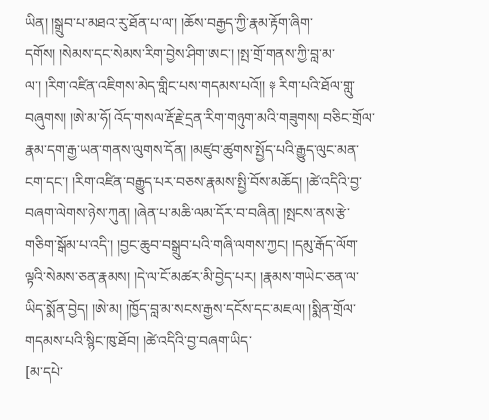ཡིན། །སྒྲུབ་པ་མཐའ་རུ་ཐོན་པ་ལ་། །ཆོས་བརྒྱད་ཀྱི་རྣམ་རྟོག་ཞིག་དགོས། །སེམས་དང་སེམས་རིག་བྱེས་ཤིག་ཨང་། །སྤ་གྲོ་གནས་ཀྱི་བླ་མ་ལ་། །རིག་འཛིན་འཇིགས་མེད་གླིང་པས་གདམས་པའོ།། ༈ རིག་པའི་ཐོལ་གླུ་བཞུགས། །ཨེ་མ་ཧོ། འོད་གསལ་རྡོ་རྗེ་དྲན་རིག་གཉུག་མའི་གཟུགས། བཅིང་གྲོལ་རྣམ་དག་རྒྱ་ཡན་གནས་ལུགས་དོན། །མཛུབ་ཚུགས་སྤྱོད་པའི་རྒྱུད་ལུང་མན་ངག་དང་། །རིག་འཛིན་བརྒྱུད་པར་བཅས་རྣམས་སྤྱི་བོས་མཆོད། །ཚེ་འདིའི་བྱ་བཞག་ལེགས་ཉེས་ཀུན། །ཞེན་པ་མཆི་ལམ་དོར་བ་བཞིན། །སྤངས་ནས་རྩེ་གཅིག་སྒོམ་པ་འདི་། །བྱང་ཆུབ་བསྒྲུབ་པའི་གཞི་ལགས་ཀྱང། །དམུ་རྒོད་ལོག་ལྟའི་སེམས་ཅན་རྣམས། །དེ་ལ་ངོ་མཚར་མི་བྱེད་པར། །རྣམས་གཡེང་ཅན་ལ་ཡིད་སྨོན་བྱེད། །ཨེ་མ། །ཁྱོད་བླ་མ་སངས་རྒྱས་དངོས་དང་མཇལ། །སྨིན་གྲོལ་གདམས་པའི་སྙིང་ཁུ་ཐོབ། །ཚེ་འདིའི་བྱ་བཞག་ཡིད་
[མ་དཔེ་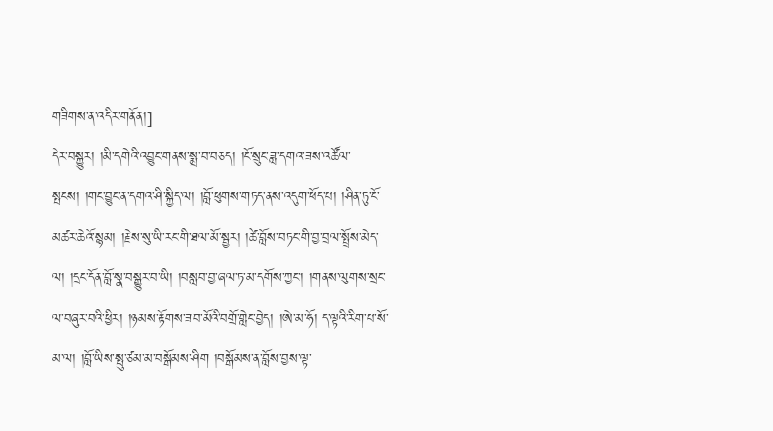གཟིགས་ན་འདིར་གནོན།]
དེར་བསྐྱུར། །མི་དགེའི་འབྱུང་གནས་སྨྲ་བ་བཅད། །ངོ་སྲུང་ཟླ་དགའ་ཟས་འཚོལ་སྤངས། །གང་བྱུང་ན་དགའ་ཤི་སྐྱིད་ལ། །བློ་ཕུགས་གཏད་ནས་འདུག་ཕོད་པ། །ཤིན་ཏུ་ངོ་མཚར་ཆེའོ་སྙམ། །རྗེས་སུ་ཡི་རང་གི་ཐལ་མོ་སྦྱར། །ཚེ་བློས་བཏང་གི་བྱ་བྲལ་སྤྲོས་མེད་ལ། །དྲང་དོན་བློ་སྣ་བསྒྱུར་བ་ཡི། །བསླབ་བྱ་ཞལ་ཏ་མ་དགོས་ཀྱང་། །གནས་ལུགས་སྲང་ལ་བཞུར་བའི་ཕྱིར། །ཉམས་རྟོགས་ཟབ་མོའི་བགྲོ་གླེང་བྱེད། །ཨེ་མ་ཧོ། ད་ལྟའི་རིག་པ་སོ་མ་ལ། །བློ་ཡིས་སྤུ་ཙམ་མ་བསྒོམས་ཤིག །བསྒོམས་ན་བློས་བྱས་ལྟ་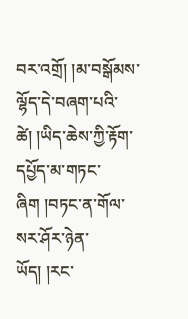བར་འགྲོ། །མ་བསྒོམས་ལྷོད་དེ་བཞག་པའི་ཚེ། །ཡིད་ཆེས་ཀྱི་རྟོག་དཔྱོད་མ་གཏང་ཞིག །བཏང་ན་གོལ་སར་ཤོར་ཉེན་ཡོད། །རང་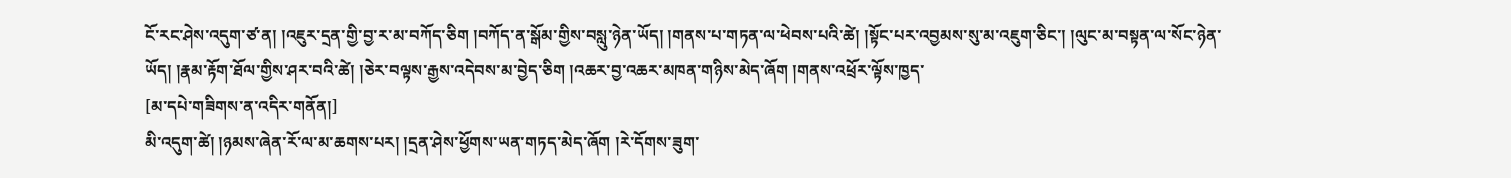ངོ་རང་ཤེས་འདུག་ཙ་ན། །འཇུར་དྲན་གྱི་བྱ་ར་མ་བཀོད་ཅིག །བཀོད་ན་སྒོམ་གྱིས་བསླུ་ཉེན་ཡོད། །གནས་པ་གཏན་ལ་ཕེབས་པའི་ཚེ། །སྟོང་པར་འབྱམས་སུ་མ་འཇུག་ཅིང་། །ལུང་མ་བསྟན་ལ་སོང་ཉེན་ཡོད། །རྣམ་རྟོག་ཐོལ་གྱིས་ཤར་བའི་ཚེ། །ཅེར་བལྟས་རྒྱས་འདེབས་མ་བྱེད་ཅིག །འཆར་བྱ་འཆར་མཁན་གཉིས་མེད་ཞོག །གནས་འཕྲོར་ལྟོས་ཁྱད་
[མ་དཔེ་གཟིགས་ན་འདིར་གནོན།]
མི་འདུག་ཚེ། །ཉམས་ཞེན་རོ་ལ་མ་ཆགས་པར། །དྲན་ཤེས་ཕྱོགས་ཡན་གཏད་མེད་ཞོག །རེ་དོགས་ཟུག་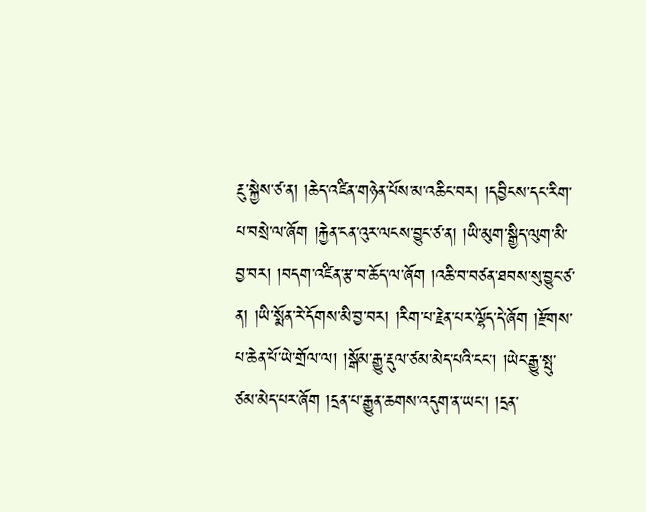རྔུ་སྐྱེས་ཙ་ན། །ཆེད་འཛིན་གཉེན་པོས་མ་འཆིང་བར། །དབྱིངས་དང་རིག་པ་བསྲེ་ལ་ཞོག །རྐྱེན་ངན་འུར་ལངས་བྱུང་ཙ་ན། །ཡི་མུག་སྒྱིད་ལུག་མི་བྱ་བར། །བདག་འཛིན་རྩ་བ་ཆོད་ལ་ཞོག །འཆི་བ་བཙན་ཐབས་སུ་བྱུང་ཙ་ན། །ཡི་སྨོན་རེ་དོགས་མི་བྱ་བར། །རིག་པ་རྗེན་པར་ལྷོད་དེ་ཞོག །རྫོགས་པ་ཆེན་པོ་ཡེ་གྲོལ་ལ། །སྒོམ་རྒྱུ་རྡུལ་ཙམ་མེད་པའི་ངང་། །ཡེང་རྒྱུ་སྤུ་ཙམ་མེད་པར་ཞོག །དྲན་པ་རྒྱུན་ཆགས་འདུག་ན་ཡང་། །དྲན་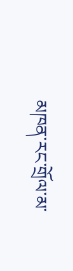མཁན་རང་གྲོལ་མ་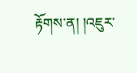རྟོགས་ན། །འཇུར་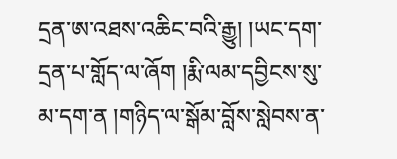དྲན་ཨ་འཐས་འཆིང་བའི་རྒྱུ། །ཡང་དག་དྲན་པ་གློད་ལ་ཞོག །རྨི་ལམ་དབྱིངས་སུ་མ་དག་ན །གཉིད་ལ་སྒོམ་བློས་སླེབས་ན་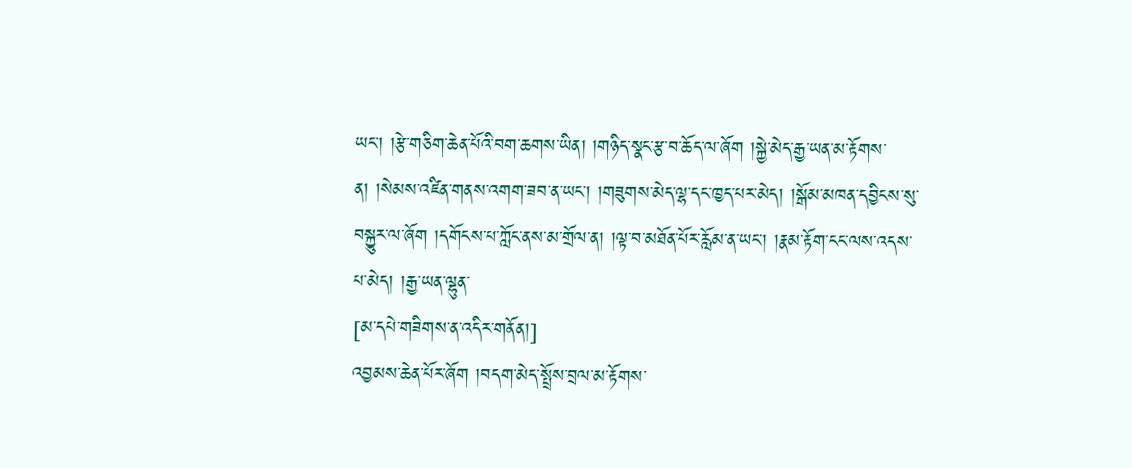ཡང་། །རྩེ་གཅིག་ཆེན་པོའི་བག་ཆགས་ཡིན། །གཉིད་སྣང་རྩ་བ་ཆོད་ལ་ཞོག །སྐྱེ་མེད་རྒྱ་ཡན་མ་རྟོགས་ན། །སེམས་འཛིན་གནས་འགག་ཟབ་ན་ཡང་། །གཟུགས་མེད་ལྷ་དང་ཁྱད་པར་མེད། །སྒོམ་མཁན་དབྱིངས་སུ་བསྐྱུར་ལ་ཞོག །དགོངས་པ་ཀློང་ནས་མ་གྲོལ་ན། །ལྟ་བ་མཐོན་པོར་རློམ་ན་ཡང་། །རྣམ་རྟོག་ངང་ལས་འདས་པ་མེད། །རྒྱ་ཡན་ལྷུན་
[མ་དཔེ་གཟིགས་ན་འདིར་གནོན།]
འབྱམས་ཆེན་པོར་ཞོག །བདག་མེད་སྤྲོས་བྲལ་མ་རྟོགས་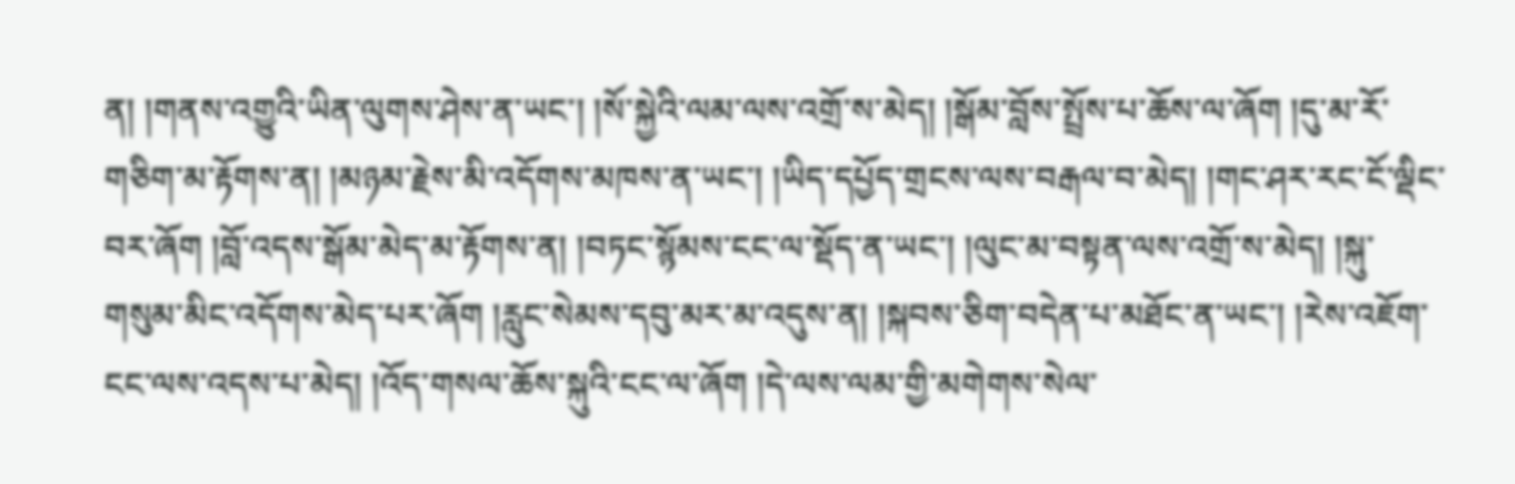ན། །གནས་འགྱུའི་ཡིན་ལུགས་ཤེས་ན་ཡང་། །སོ་སྐྱེའི་ལམ་ལས་འགྲོ་ས་མེད། །སྒོམ་བློས་སྤྲོས་པ་ཆོས་ལ་ཞོག །དུ་མ་རོ་གཅིག་མ་རྟོགས་ན། །མཉམ་རྗེས་མི་འདོགས་མཁས་ན་ཡང་། །ཡིད་དཔྱོད་གྲངས་ལས་བརྒལ་བ་མེད། །གང་ཤར་རང་ངོ་ལྡིང་བར་ཞོག །བློ་འདས་སྒོམ་མེད་མ་རྟོགས་ན། །བཏང་སྙོམས་ངང་ལ་སྡོད་ན་ཡང་། །ལུང་མ་བསྟན་ལས་འགྲོ་ས་མེད། །སྐུ་གསུམ་མིང་འདོགས་མེད་པར་ཞོག །རླུང་སེམས་དབུ་མར་མ་འདུས་ན། །སྐབས་ཅིག་བདེན་པ་མཐོང་ན་ཡང་། །རེས་འཇོག་ངང་ལས་འདས་པ་མེད། །འོད་གསལ་ཆོས་སྐུའི་ངང་ལ་ཞོག །དེ་ལས་ལམ་གྱི་མགེགས་སེལ་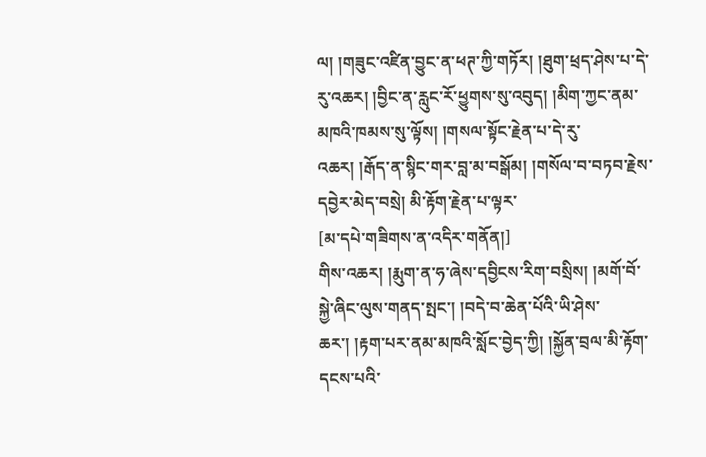ལ། །གཟུང་འཛིན་བྱུང་ན་ཕཊ་ཀྱི་གཏོར། །ཐུག་ཕྲད་ཤེས་པ་དེ་རུ་འཆར། །བྱིང་ན་རླུང་རོ་ཕྱུགས་སུ་འབུད། །མིག་ཀྱང་ནམ་མཁའི་ཁམས་སུ་ལྟོས། །གསལ་སྟོང་རྗེན་པ་དེ་རུ་འཆར། །རྒོད་ན་སྙིང་གར་བླ་མ་བསྒོམ། །གསོལ་བ་བཏབ་རྗེས་དབྱེར་མེད་བསྲེ། མི་རྟོག་རྗེན་པ་ལྟར་
[མ་དཔེ་གཟིགས་ན་འདིར་གནོན།]
གིས་འཆར། །རྨུག་ན་ཧ་ཞེས་དབྱིངས་རིག་བསྲིས། །མགོ་བོ་སྐྱེ་ཞིང་ལུས་གནད་སྤང་། །བདེ་བ་ཆེན་པོའི་ཡི་ཤེས་ཆར་། །རྟག་པར་ནམ་མཁའི་སློང་བྱེད་ཀྱི། །སྐྱོན་བྲལ་མི་རྟོག་དངས་པའི་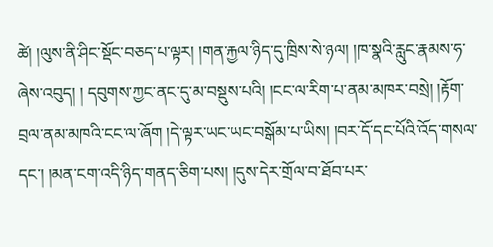ཚེ། །ལུས་ནི་ཤིང་སྡོང་བཅད་པ་ལྟར། །གན་རྐྱལ་ཉིད་དུ་ཁྲིས་སེ་ཉལ། །ཁ་སྣའི་རླུང་རྣམས་ཧ་ཞེས་འབུད། ། དབུགས་ཀྱང་ནང་དུ་མ་བསྡུས་པའི། །ངང་ལ་རིག་པ་ནམ་མཁར་བསྲེ། །རྟོག་བྲལ་ནམ་མཁའི་ངང་ལ་ཞོག །དེ་ལྟར་ཡང་ཡང་བསྒོམ་པ་ཡིས། །བར་དོ་དང་པོའི་འོད་གསལ་དང་། །མན་ངག་འདི་ཉིད་གནད་ཅིག་པས། །དུས་དེར་གྲོལ་བ་ཐོབ་པར་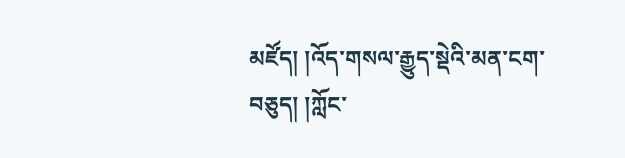མཛོད། །འོད་གསལ་རྒྱུད་སྡེའི་མན་ངག་བཅུད། །ཀློང་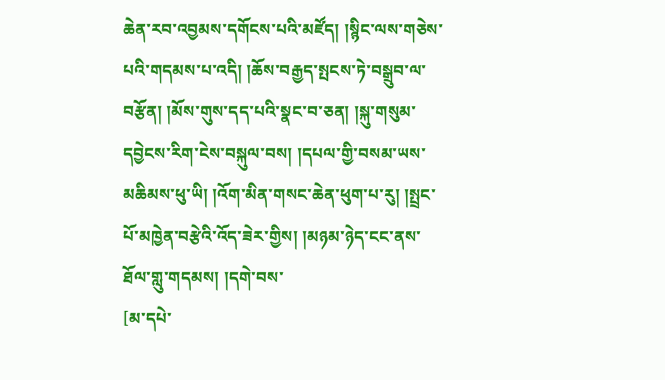ཆེན་རབ་འབྱམས་དགོངས་པའི་མཛོད། །སྙིང་ལས་གཅེས་པའི་གདམས་པ་འདི། །ཆོས་བརྒྱད་སྤངས་ཏེ་བསྒྲུབ་ལ་བརྩོན། །མོས་གུས་དད་པའི་སྣང་བ་ཅན། །སྐུ་གསུམ་དབྱེངས་རིག་ངེས་བསྐུལ་བས། །དཔལ་གྱི་བསམ་ཡས་མཆིམས་ཕུ་ཡི། །འོག་མིན་གསང་ཆེན་ཕུག་པ་རུ། །སྤྲང་པོ་མཁྱེན་བརྩེའི་འོད་ཟེར་གྱིས། །མཉམ་ཉེད་ངང་ནས་ཐོལ་གླུ་གདམས། །དགེ་བས་
[མ་དཔེ་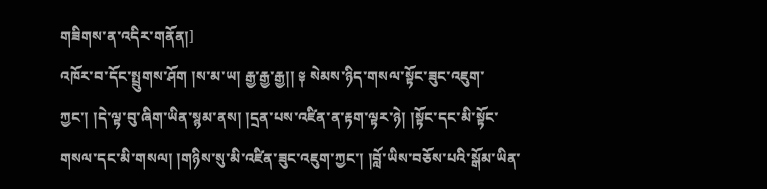གཟིགས་ན་འདིར་གནོན།]
འཁོར་བ་དོང་སྤྲུགས་ཤོག །ས་མ་ཡ། རྒྱ་རྒྱ་རྒྱ།། ༈ སེམས་ཉིད་གསལ་སྟོང་ཟུང་འཇུག་ཀྱང་། །དེ་ལྟ་བུ་ཞིག་ཡིན་སྙམ་ནས། །དྲན་པས་འཛིན་ན་རྟག་ལྟར་ཉེ། །སྟོང་དང་མི་སྟོང་གསལ་དང་མི་གསལ། །གཉིས་སུ་མི་འཛིན་ཟུང་འཇུག་ཀྱང་། །བློ་ཡིས་བཅོས་པའི་སྒོམ་ཡིན་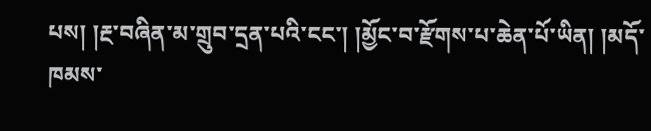པས། །རྔ་བཞིན་མ་གྲུབ་དྲན་པའི་ངང་། །མྱོང་བ་རྫོགས་པ་ཆེན་པོ་ཡིན། །མདོ་ཁམས་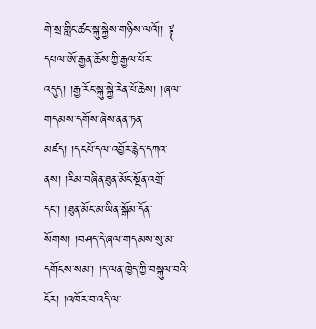གེ་སྲ་གླིང་ཚང་སྐུ་སྐྱེས་གཉིས་ལའོ།། ༈ དཔལ་ཨོ་རྒྱན་ཆོས་ཀྱི་རྒྱལ་པོར་འདུད། །རྒྱ་རོང་སྐུ་སྐྱེ་རེན་པོ་ཆེས། །ཞལ་གདམས་དགོས་ཞེས་ནན་ཏན་མཛད། །དངཔོ་དལ་འབྱོར་རྙེད་དཀའ་ནས། །རིམ་བཞིན་ཐུན་མོང་སྔོན་འགྲོ་དང་། །ཐུན་མོང་མ་ཡིན་སྒོམ་དོན་སོགས། །བཤད་དེ་ཞལ་གདམས་སུ་མ་དགོངས་སམ་། །ད་ལན་ཁྱེད་ཀྱི་བསྐུལ་བའི་ངོར། །འཁོར་བ་འདི་ལ་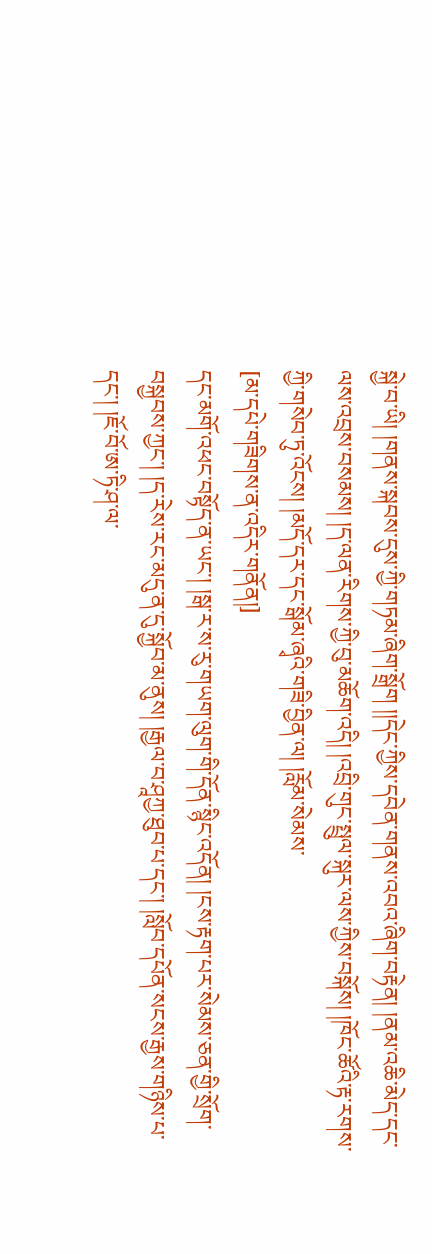སྐྱེ་བ་ཡི། །གནས་སྐབས་དུས་ཀྱི་གཏམ་ཞིག་སྒྲོག །།དེང་ཀྱིས་དབེན་གནས་འབའ་ཞིག་བརྟེན། །ནམ་འཆི་མེད་དང་ལས་འབྲས་བསམས། །ད་ལན་རིགས་ཀྱི་བུ་མཆོག་འདི། །འབྲི་གུང་སྤྲུལ་སྐུར་ལས་ཀྱིས་བསྐོས། །ཁོང་ཚོའི་རྟ་རགས་ཀྱི་གསེབ་ཏུ་འོངས། །མདོ་དར་དང་སྒོམ་ཞྭའི་གཟི་བྱིན་ལ། །རློམ་སེམས་
[མ་དཔེ་གཟིགས་ན་འདིར་གནོན།]
དང་མགོ་འཕང་བསྟོད་ན་ཡང་། །སྒ་ར་ས་རུ་གཡག་ལུག་གི་དོན་སྙིང་འདོན། །ངས་རྟག་པར་སེམས་ཅན་གྱི་སྲོག་བསྐྱབས་ཀྱང་། །ད་རེས་རང་མདུ་ན་དུ་སྐྱོབ་མ་ནུས། །རྒྱལ་བ་ཤཱཀྱ་ཐུབ་པ་དང་། །སློབ་དཔོན་སངས་རྒྱས་གཉིས་པ་དང་། །ཇོ་བོ་ཨ་ཏི་ཤ་ལ་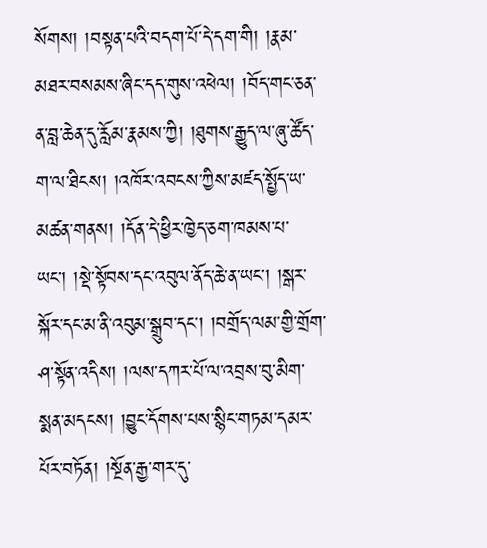སོགས། །བསྟན་པའི་བདག་པོ་དེ་དག་གི། །རྣམ་མཐར་བསམས་ཞིང་དད་གུས་འཕེལ། །བོད་གང་ཅན་ན་བླ་ཆེན་དུ་རློམ་རྣམས་ཀྱི། །ཐུགས་རྒྱུད་ལ་ཞུ་ཚོད་ག་ལ་ཐིངས། །འཁོར་འབངས་ཀྱིས་མཛད་སྤྱོད་ཡ་མཚན་གནས། །དོན་དེ་ཕྱིར་ཁྱེད་ཅག་ཁམས་པ་ཡང་། །སྡེ་སྟོབས་དང་འབུལ་ནོད་ཆེ་ན་ཡང་། །སྒར་སྐོར་དང་མ་ནི་འབུམ་སྒྲུབ་དང་། །བགྲོད་ལམ་གྱི་གྲོག་ཤ་སྟོན་འདིས། །ལས་དཀར་པོ་ལ་འབྲས་བུ་མིག་སྨན་མདངས། །བྱུང་དོགས་པས་སྙིང་གཏམ་དམར་པོར་བཏོན། །སྔོན་རྒྱ་གར་དུ་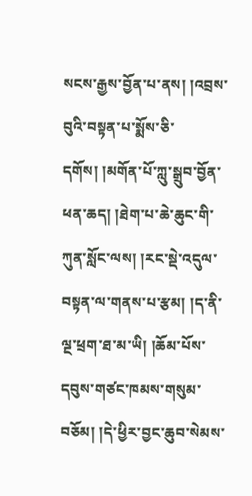སངས་རྒྱས་བྱོན་པ་ནས། །འབྲས་བུའི་བསྟན་པ་སྨོས་ཅི་དགོས། །མགོན་པོ་ཀླུ་སྒྲུབ་བྱོན་ཕན་ཆད། །ཐེག་པ་ཆེ་ཆུང་གི་ཀུན་སློང་ལས། །རང་སྡེ་འདུལ་བསྟན་ལ་གནས་པ་རྩམ། །ད་ནི་ལྔ་ཕྲག་ཐ་མ་ཡི། །ཆོམ་པོས་དབུས་གཙང་ཁམས་གསུམ་བཅོམ། །དེ་ཕྱིར་བྱང་ཆུབ་སེམས་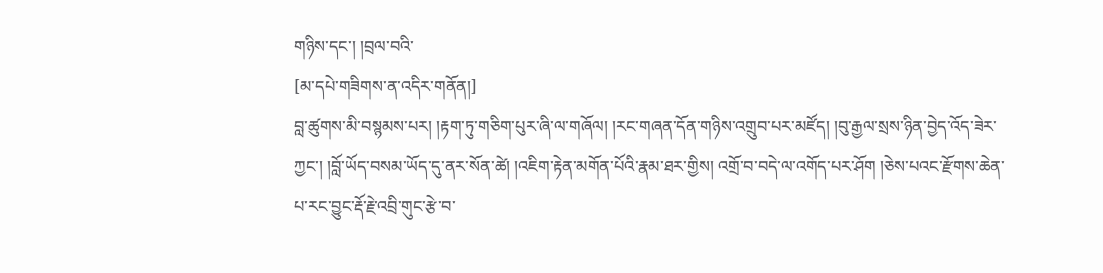གཉིས་དང་། །བྲལ་བའི་
[མ་དཔེ་གཟིགས་ན་འདིར་གནོན།]
བླ་ཚུགས་མི་བསྙམས་པར། །རྟག་ཏུ་གཅིག་པུར་ཞི་ལ་གཞོལ། །རང་གཞན་དོན་གཉིས་འགྲུབ་པར་མཛོད། །བུ་རྒྱལ་སྲས་ཉིན་བྱེད་འོད་ཟེར་ཀྱང་། །བློ་ཡོད་བསམ་ཡོད་དུ་ནར་སོན་ཚེ། །འཇིག་རྟེན་མགོན་པོའི་རྣམ་ཐར་གྱིས། འགྲོ་བ་བདེ་ལ་འགོད་པར་ཤོག །ཅེས་པའང་རྫོགས་ཆེན་པ་རང་བྱུང་རྡོ་རྗེ་འབྲི་གུང་རྩེ་བ་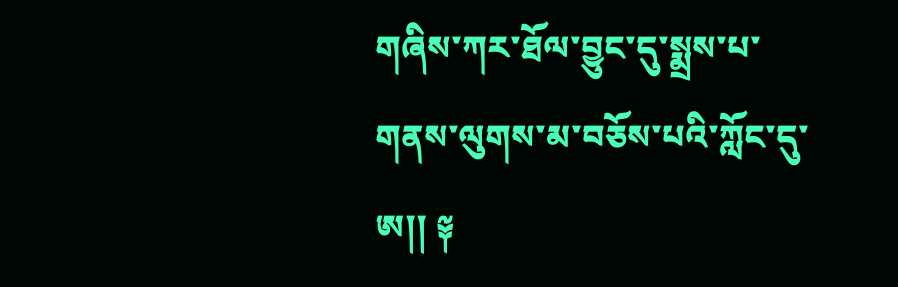གཞིས་ཀར་ཐོལ་བྱུང་དུ་སྨྲས་པ་གནས་ལུགས་མ་བཅོས་པའི་ཀློང་དུ་ཨ།། ༈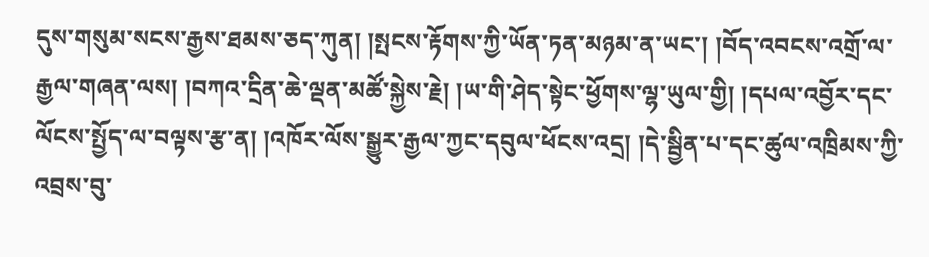དུས་གསུམ་སངས་རྒྱས་ཐམས་ཅད་ཀུན། །སྤངས་རྟོགས་ཀྱི་ཡོན་ཏན་མཉམ་ན་ཡང་། །བོད་འབངས་འགྲོ་ལ་རྒྱལ་གཞན་ལས། །བཀའ་དྲིན་ཆེ་ལྡན་མཚོ་སྐྱེས་རྗེ། །ཡ་གི་ཤེད་སྟེང་ཕྱོགས་ལྷ་ཡུལ་གྱི། །དཔལ་འབྱོར་དང་ལོངས་སྤྱོད་ལ་བལྟས་རྩ་ན། །འཁོར་ལོས་སྒྱུར་རྒྱལ་ཀྱང་དབུལ་ཕོངས་འདྲ། །དེ་སྦྱིན་པ་དང་ཚུལ་འཁྲིམས་ཀྱི་འབྲས་བུ་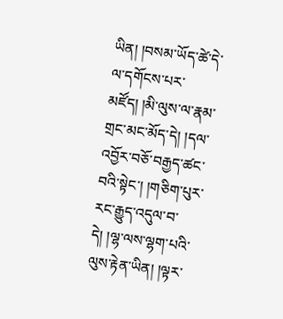ཡིན། །བསམ་ཡོད་ཚེ་དེ་ལ་དགོངས་པར་མཛོད། །མི་ལུས་ལ་རྣམ་གྲང་མང་མོད་དེ། །དལ་འབྱོར་བཅོ་བརྒྱད་ཚང་བའི་སྟེང་། །གཅིག་པུར་རང་རྒྱུད་འདུལ་བ་དེ། །ལྷ་ལས་ལྷག་པའི་ལུས་རྟེན་ཡིན། །ལྟར་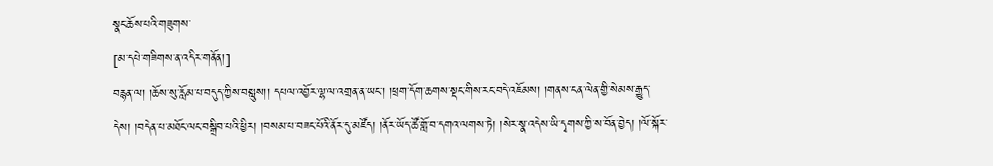སྣང་ཆོས་པའི་གཟུགས་
[མ་དཔེ་གཟིགས་ན་འདིར་གནོན།]
བརྙན་ལ། །ཆོས་སུ་རློམ་པ་བདུད་ཀྱིས་བསླུས།། དཔལ་འབྱོར་ལྷ་ལ་འགྲན་ན་ཡང་། །ཕྲག་དོག་ཆགས་སྡང་གིས་རང་བདེ་འཇོམས། །གནས་ངན་ལེན་གྱི་སེམས་རྒྱུད་དེས། །བདེན་པ་མཐོང་ལང་བསྒྲིབ་པའི་ཕྱིར། །བསམ་པ་བཟང་པོའི་ནོར་དུ་མཛོད། །ནོར་ཡོད་ཚོ་གློ་བ་དགའ་ལགས་ཏེ། །སེར་སྣ་འདེས་ཡི་དྭགས་ཀྱི་ས་བོན་བྱེད། །ལོ་སྐོར་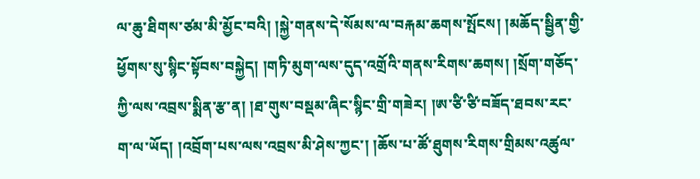ལ་ཆུ་ཐིགས་ཙམ་མི་མྱོང་བའི། །སྐྱེ་གནས་དེ་སོམས་ལ་བརྐམ་ཆགས་སྤོངས། །མཆོད་སྦྱིན་གྱི་ཕྱོགས་སུ་སྙིང་སྟོབས་བསྐྱེད། །གཏི་མུག་ལས་དུད་འགྲོའི་གནས་རིགས་ཆགས། །སྲོག་གཅོད་ཀྱི་ལས་འབྲས་སྨིན་རྩ་ན། །ཐ་གུས་བསྡམ་ཞིང་སྙིང་གྲི་གཟེར། །ཨ་ཙི་ཙི་བཟོད་ཐབས་རང་ག་ལ་ཡོད། །འབྲོག་པས་ལས་འབྲས་མི་ཤེས་ཀྱང་། །ཆོས་པ་ཚོ་ཐུགས་རིགས་གྲིམས་འཚུལ་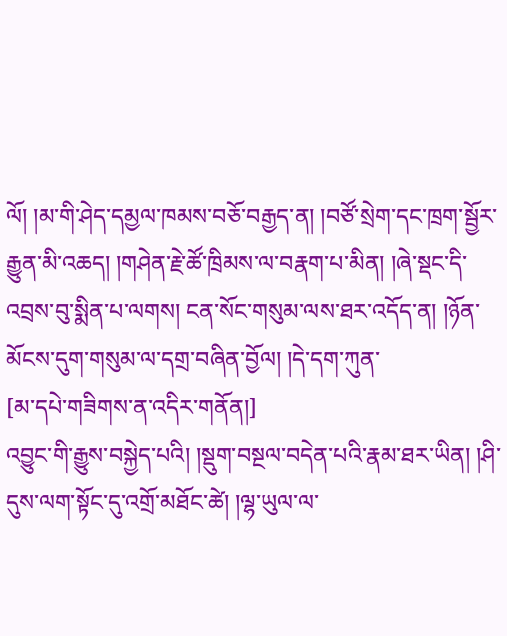ལོ། །མ་གི་ཤེད་དམྱལ་ཁམས་བཅོ་བརྒྱད་ན། །བཙོ་སྲེག་དང་ཁྲག་སྦྱོར་རྒྱུན་མི་འཆད། །གཤེན་རྗེ་ཚོ་ཁྲིམས་ལ་བརྣག་པ་མིན། །ཞེ་སྡང་དི་འབྲས་བུ་སྨིན་པ་ལགས། ངན་སོང་གསུམ་ལས་ཐར་འདོད་ན། །ཉོན་མོངས་དུག་གསུམ་ལ་དགྲ་བཞིན་བྱོལ། །དེ་དག་ཀུན་
[མ་དཔེ་གཟིགས་ན་འདིར་གནོན།]
འབྱུང་གི་རྒྱུས་བསྐྱེད་པའི། །སྡུག་བསྔལ་བདེན་པའི་རྣམ་ཐར་ཡིན། །ཤི་དུས་ལག་སྟོང་དུ་འགྲོ་མཐོང་ཚེ། །ལྷ་ཡུལ་ལ་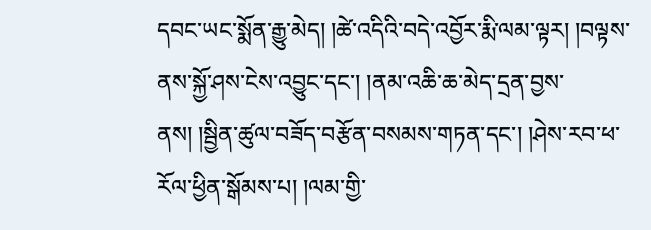དབང་ཡང་སྨོན་རྒྱུ་མེད། །ཚེ་འདིའི་བདེ་འབྱོར་རྨི་ལམ་ལྟར། །བལྟས་ནས་སྐྱོ་ཤས་ངེས་འབྱུང་དང་། །ནམ་འཆི་ཆ་མེད་དྲན་བྱས་ནས། །སྦྱིན་ཚུལ་བཟོད་བརྩོན་བསམས་གཏན་དང་། །ཤེས་རབ་ཕ་རོལ་ཕྱིན་སྒོམས་པ། །ལམ་གྱི་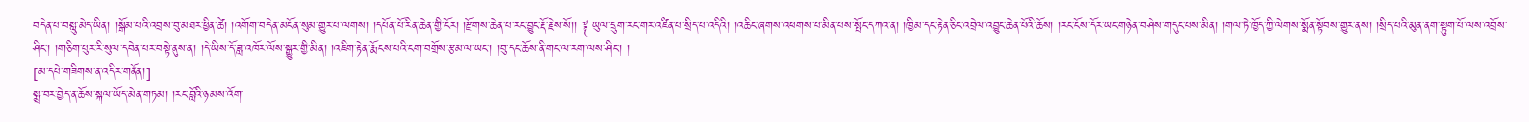བདེན་པ་བསླུ་མེད་ཡིན། །སྒོམ་པའི་འབྲས་བུ་མཐར་ཕྱིན་ཚེ། །འགོག་བདེན་མངོན་སུམ་གྱུར་པ་ལགས། །དཔོན་པོ་རིན་ཆེན་གྱི་ངོར། །རྫོགས་ཆེན་པ་རང་བྱུང་རྡོ་རྗེས་སོ།། ༈ ཡུལ་དྲུག་རང་གར་འཛིན་པ་སྲིད་པ་འདིའི། །འཆིང་ཞགས་འཕགས་པ་མིན་པས་སྤོང་དཀའ་ན། །ཁྱིམ་དང་རྟེན་ཅིང་འབྲེལ་འབྱུང་ཆེན་པོའི་ཆོས། །རང་ངོས་དོར་ཡང་གཉེན་བཤེས་གདུང་པས་མིན། །གལ་ཏེ་ཁྱོད་ཀྱི་ལེགས་སྨོན་སྟོབས་གྱུར་ནས། །སྲིད་པའི་མུན་ནག་སྟུག་པོ་ལས་འབྲོས་ཤིང་། །གཅིག་པུར་རི་སུལ་དབེན་པར་བསྟེ་ནུས་ན། །དེ་ཡིས་དོ་ཟླ་འཁོར་ལོས་སྒྱུར་གྱི་མིན། །འཇིག་རྟེན་རྨོངས་པའི་ངག་བགྲོས་རྩམ་ལ་ཡང་། །བུ་དང་ཆོས་ནི་གང་ལ་རག་ལས་ཤིང་། །
[མ་དཔེ་གཟིགས་ན་འདིར་གནོན།]
སྨྲ་བར་བྱེད་ན་ཆོས་སྐལ་ཡོད་མེན་གཏམ། །རང་བློའི་ཉམས་འོག་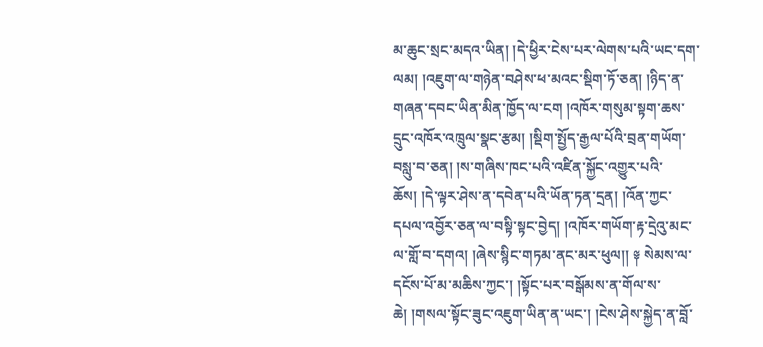མ་ཆུང་སྲང་མདའ་ཡིན། །དེ་ཕྱིར་ངེས་པར་ལེགས་པའི་ཡང་དག་ལམ། །འཇུག་ལ་གཉེན་བཤེས་ཕ་མའང་སྡིག་ཏོ་ཅན། །ཉིད་ན་གཞན་དབང་ཡིན་མིན་ཁྱོད་ལ་ངག །འཁོར་གསུམ་སྟག་ཆས་དྲུང་འཁོར་འཁྲུལ་སྣང་རྩམ། །སྡིག་སྤྱོད་རྒྱལ་པོའི་བྲན་གཡོག་བསླུ་བ་ཅན། །ས་གཞིས་ཁང་པའི་འཛིན་སྐྱོང་འགྱུར་པའི་ཆོས། །དེ་ལྟར་ཤེས་ན་དབེན་པའི་ཡོན་ཏན་དྲན། །འོན་ཀྱང་དཔལ་འབྱོར་ཅན་ལ་བསྟི་སྟང་བྱེད། །འཁོར་གཡོག་རྟ་དྲེའུ་མང་ལ་གློ་བ་དགའ། །ཞེས་སྙིང་གཏམ་ནང་མར་ཕུལ།། ༈ སེམས་ལ་དངོས་པོ་མ་མཆིས་ཀྱང་། །སྟོང་པར་བསྒོམས་ན་གོལ་ས་ཆེ། །གསལ་སྟོང་ཟུང་འཇུག་ཡིན་ན་ཡང་། །ངེས་ཤེས་སྐྱེད་ན་བློ་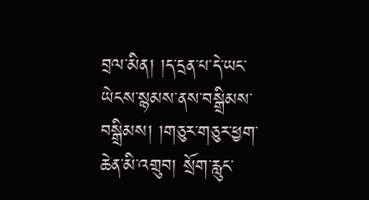བྲལ་མིན། །ད་དྲན་པ་དེ་ཡང་ཡེངས་སྙམས་ནས་བསྒྲིམས་བསྒྲིམས། །གཅུར་གཅུར་ཕྱག་ཆེན་མི་འགྲུབ། སྲོག་རླུང་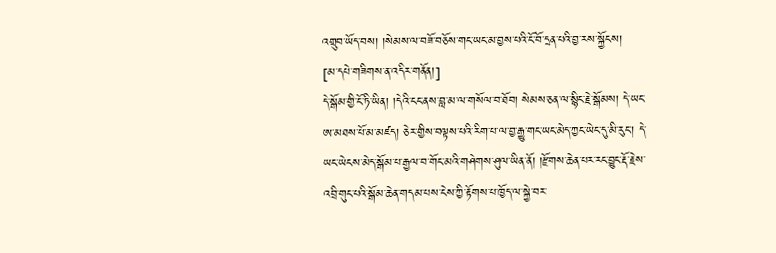འགྲུབ་ཡོད་བས། །སེམས་ལ་བཟོ་བཅོས་གང་ཡང་མ་བྱས་པའི་ངོ་བོ་དྲན་པའི་བྱ་རས་སྐྱོངས།
[མ་དཔེ་གཟིགས་ན་འདིར་གནོན།]
དེ་སྒོམ་གྱི་ངོ་ཏི་ཡིན། །དེའི་ངང་ནས་བླ་མ་ལ་གསོལ་བ་ཐོབ། སེམས་ཅན་ལ་སྙིང་རྗེ་སྒོམས། དེ་ཡང་ཨ་མཐས་པོ་མ་མཛད། ཅེར་གྱིས་བལྟས་པའི་རིག་པ་ལ་བྱ་རྒྱུ་གང་ཡང་མེད་ཀྱང་ཡེང་དུ་མི་རུང་། དེ་ཡང་ཡེངས་མེད་སྒོམ་པ་རྒྱལ་བ་གོང་མའི་གཤེགས་ཤུལ་ཡིན་ནོ། །རྫོགས་ཆེན་པར་རང་བྱུང་རྡོ་རྗེས་འབྲི་གུང་པའི་སྒོམ་ཆེན་གདམ་པས་ངེས་ཀྱི་རྟོགས་པ་ཁྱོད་ལ་སྐྱེ་བར་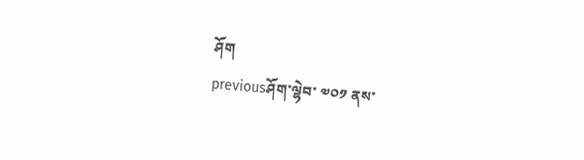ཤོག
previousཤོག་ལྷེབ་ ༧༠༡ ནས་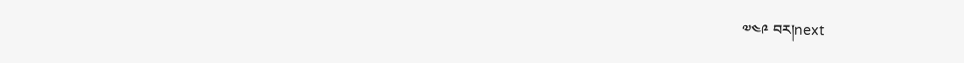༧༤༩ བར།next